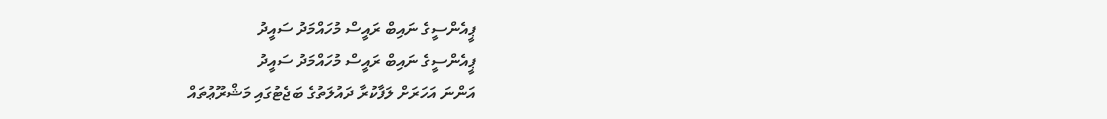ޕީއެންސީގެ ނައިބް ރައީސް މުހައްމަދު ސައީދު
ޕީއެންސީގެ ނައިބް ރައީސް މުހައްމަދު ސައީދު
އަންނަ އަހަރަށް ލަފާކުރާ ދައުލަތުގެ ބަޖެޓުގައި މަޝްރޫޢުތައް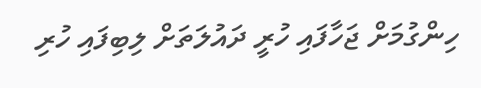ހިންގުމަށް ޖަހާފައި ހުރީ ދައުލަތަށް ލިބިފައި ހުރި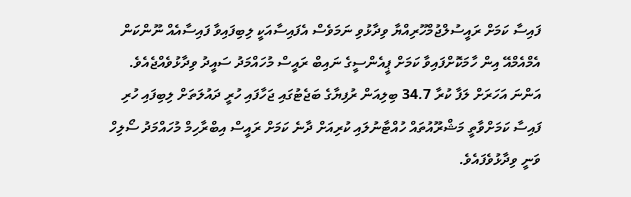ފައިސާ ކަމަށް ރައީސުލްޖުމްހޫރިއްޔާ ވިދާޅުވި ނަމަވެސް އެފައިސާއަކީ ލިބިފައިވާ ފައިސާއެއް ނޫންކަން އެމްއެމްއޭ އިން ހާމަކޮށްފައިވާ ކަމަށް ޕީއެންސީގެ ނައިބް ރައީސް މުހައްމަދު ސައީދު ވިދާޅުވެއްޖެއެވެ.
އަންނަ އަހަރަށް ލަފާ ކުރާ 34.7 ބިލިއަން ރުފިޔާގެ ބަޖެޓުގައި ޖަހާފައި ހުރީ ދައުލަތަށް ލިބިފައި ހުރި ފައިސާ ކަމަށްވާތީ މަޝްރޫއުތައް ހުއްޓާނުލައި ކުރިއަށް ދާނެ ކަމަށް ރައީސް އިބްރާހިމް މުހައްމަދު ސޯލިހް ވަނީ ވިދާޅުވެފައެވެ.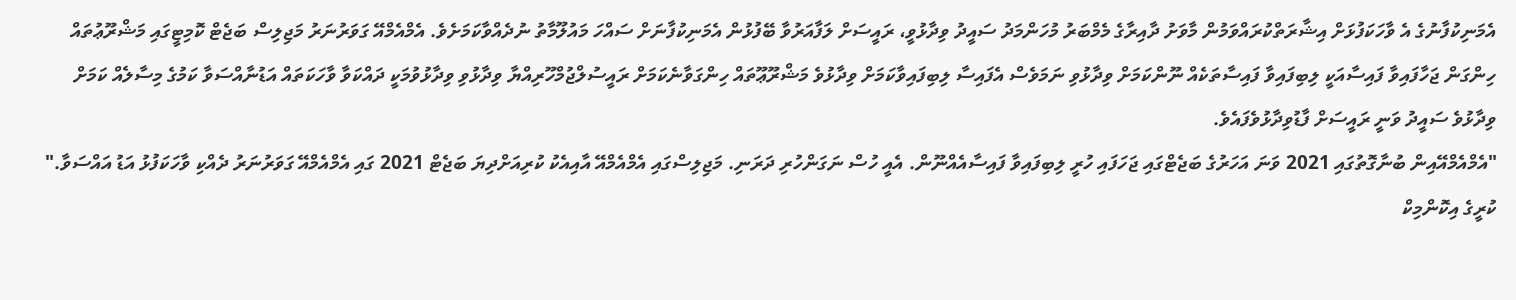އެމަނިކުފާނުގެ އެ ވާހަކަފުޅަށް އިޝާރަތްކުރައްވަމުން މާވަށު ދާއިރާގެ މެމްބަރު މުހަންމަދު ސައީދު ވިދާޅުވީ، ރައީސަށް ލަފާއަރުވާ ބޭފުޅުން އެމަނިކުފާނަށް ސައްހަ މައުލޫމާތު ނުދެއްވާކަމަށެވެ. އެމްއެމްއޭ ގަވަރުނަރު މަޖިލިސް ބަޖެޓް ކޮމިޓީގައި މަޝްރޫޢުތައް ހިންގަން ޖަހާފައިވާ ފައިސާއަކީ ލިބިފައިވާ ފައިސާތަކެއް ނޫންކަމަށް ވިދާޅުވި ނަމަވެސް އެފައިސާ ލިބިފައިވާކަމަށް ވިދާޅުވެ މަޝްރޫޢޫތައް ހިންގަވާނެކަމަށް ރައީސުލްޖުމްހޫރިއްޔާ ވިދާޅުވި ވިދާޅުވުމަކީ ދައްކަވާ ވާހަކަތައް އަޑުނާއްސަވާ ކަމުގެ މިސާލެއް ކަމަށް ވިދާޅުވެ ސައީދު ވަނީ ރައީސަށް ފާޑުވިދާޅުވެފައެވެ.
"އެމްއެމްއޭއިން ބުނާގޮތުގައި 2021 ވަނަ އަހަރުގެ ބަޖެޓްގައި ޖަހަފައި ހުރީ ލިބިފައިވާ ފައިސާއެއްނޫން. އެއީ ހުސް ނަގަންހުރި ދަރަނި. މަޖިލިސްގައި އެމްއެމްއޭ އާއިއެކު ކުރިއަށްދިޔަ ބަޖެޓް 2021 ގައި އެމްއެމްއޭ ގަވަރުނަރު ދެއްކި ވާހަކަފުޅު އަޑު އައްސަވާ." ކުރީގެ އިކޮންމިކް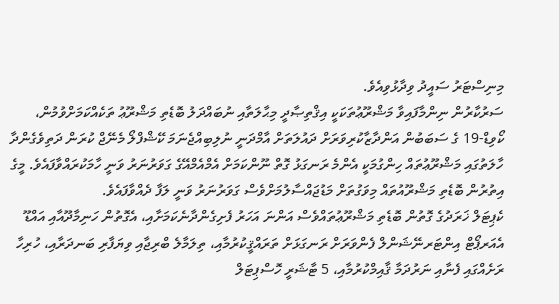މިނިސްޓަރު ސައީދު ވިދާޅުވިއެވެ.
ސަރުކާރުން ނިންމާފައިވާ މަޝްރޫޢުތަކަކީ އިޤްތިޞާދީ މިޙާލަތާއި ނުބައްދަލު ބޮޑެތި މަޝްރޫޢު ތަކެއްކަމަށްވުމުން، ކޯވިޑް-19 ގެ ސަބަބުން އަންދާޒާކުރިވަރަށް ދައުލަތަށް އާމްދަނީ ނުލިބިއްޖެނަމަ ކޭޝްފްލޯ މެނޭޖް ކުރަން ދަތިވެގެންދާ ހާލަތުގައި މަޝްރޫޢުތައް ހިންގުމަކީ އެންމެ ރަނގަޅު ގޮތް ނޫންކަމަށް އެމްއެމްއޭގެ ގަވަރުނަރު ވަނީ ހާމަކުރައްވާފައެވެ. މީގެ އިތުރުން ބޮޑެތި މަޝްރޫއުތައް މިވަގުތަށް މަޑުޖައްސާލުމަށްވެސް ގަވަރުނަރު ވަނީ ލަފާ ދެއްވާފައެވެ.
ކެޕިޓަލް ޚަރަދުގެ ގޮތުން ބޮޑެތި މަޝްރޫޢުތައްވެސް އަންނަ އަހަރު ފެށިގެންދާނެކަމަށާއި، އެގޮތުން ހަނިމާދޫއާއި އައްޑޫ އެއަރޕޯޓް އިންޓަރނޭޝަންލް ފެންވަރަށް ރަނގަޅަށް ތަރައްޤީކުރުމާއި، ތިލަމާލެ ބްރިޖާއި ވިޔަފާރި ބަނދަރާއި، ހުރިހާ ރަށެއްގައި ފެނާއި ނަރުދަމާ ޤާއިމްކުރުމާއި، 5 ޓާޝަރީ ހޮސްޕިޓަލް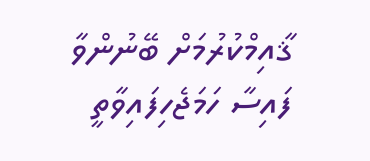ޤާއިމްކުރުމަށް ބޭނުންވާ ފައިސާ ހަމަޖެހިފައިވާތީ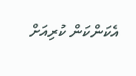އެކަންކަން ކުރިއަށް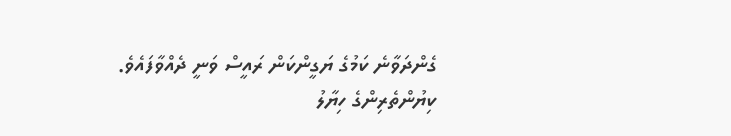ގެންދަވާނެ ކަމުގެ ޔަގީންކަން ރައީސް ވަނީ ދެއްވާފައެވެ.
ކިޔުންތެރިންގެ ހިޔާލު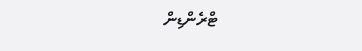ޓްރެންޑިން